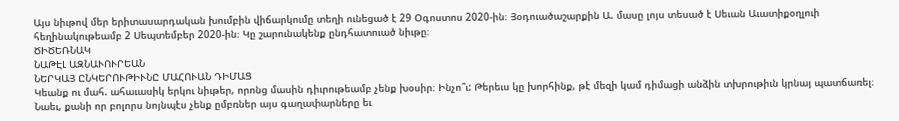Այս նիւթով մեր երիտասարդական խումբին վիճարկումը տեղի ունեցած է 29 Օգոստոս 2020-ին։ Յօդուածաշարքին Ա. մասը լոյս տեսած է Սեւան Աւատիքօղլուի հեղինակութեամբ 2 Սեպտեմբեր 2020-ին։ Կը շարունակենք ընդհատուած նիւթը։
ԾԻԾԵՌՆԱԿ
ՆԱԹԷԼ ԱԶՆԱՒՈՒՐԵԱՆ
ՆԵՐԿԱՅ ԸՆԿԵՐՈՒԹԻՒՆԸ ՄԱՀՈՒԱՆ ԴԻՄԱՑ
Կեանք ու մահ. ահաւասիկ երկու նիւթեր, որոնց մասին դիւրութեամբ չենք խօսիր։ Ինչո՞ւ: Թերեւս կը խորհինք, թէ մեզի կամ դիմացի անձին տխրութիւն կրնայ պատճառել։ Նաեւ, քանի որ բոլորս նոյնպէս չենք ըմբռներ այս գաղափարները եւ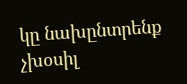կը նախընտրենք չխօսիլ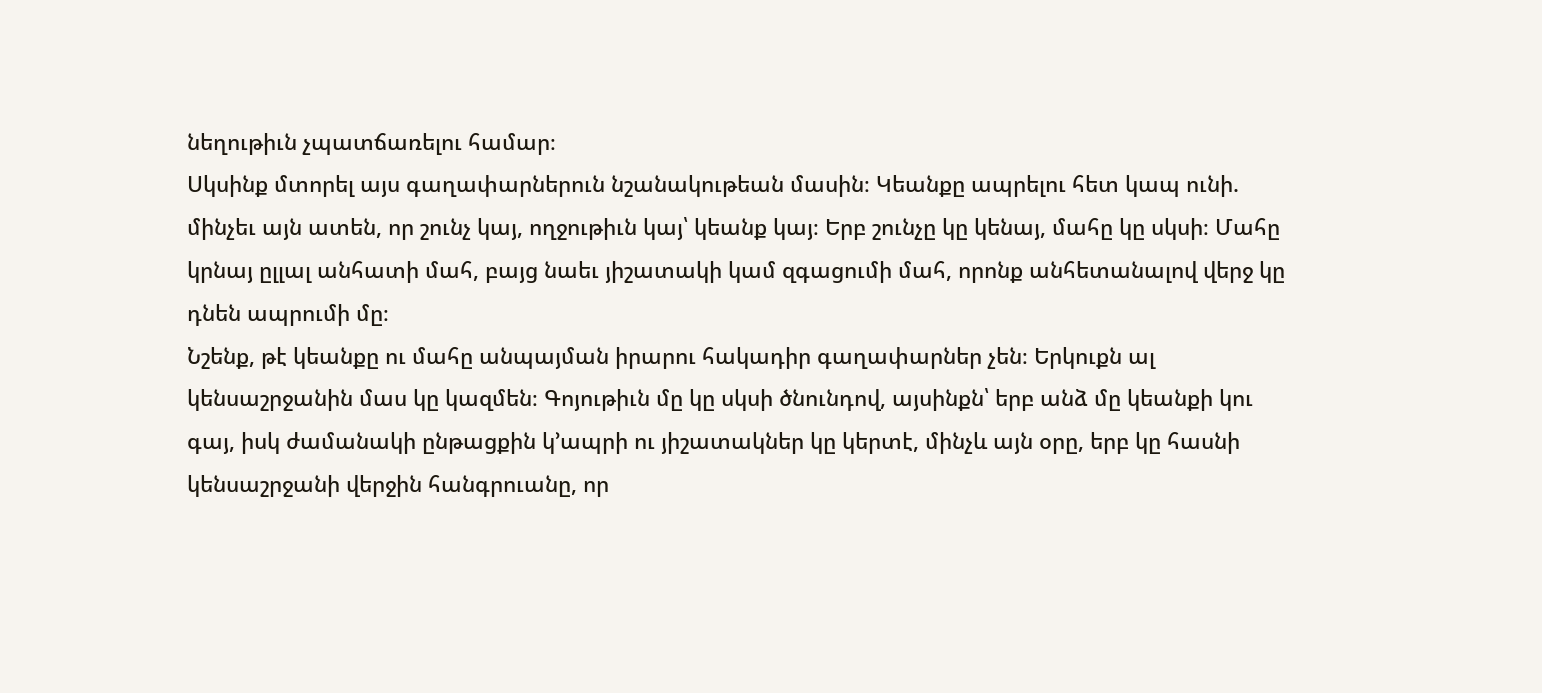նեղութիւն չպատճառելու համար։
Սկսինք մտորել այս գաղափարներուն նշանակութեան մասին։ Կեանքը ապրելու հետ կապ ունի. մինչեւ այն ատեն, որ շունչ կայ, ողջութիւն կայ՝ կեանք կայ։ Երբ շունչը կը կենայ, մահը կը սկսի։ Մահը կրնայ ըլլալ անհատի մահ, բայց նաեւ յիշատակի կամ զգացումի մահ, որոնք անհետանալով վերջ կը դնեն ապրումի մը։
Նշենք, թէ կեանքը ու մահը անպայման իրարու հակադիր գաղափարներ չեն։ Երկուքն ալ կենսաշրջանին մաս կը կազմեն։ Գոյութիւն մը կը սկսի ծնունդով, այսինքն՝ երբ անձ մը կեանքի կու գայ, իսկ ժամանակի ընթացքին կ’ապրի ու յիշատակներ կը կերտէ, մինչև այն օրը, երբ կը հասնի կենսաշրջանի վերջին հանգրուանը, որ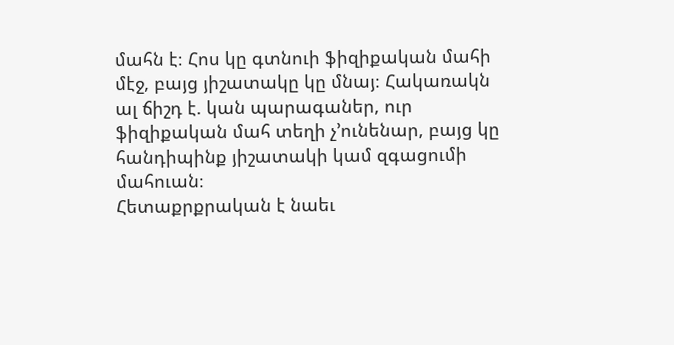մահն է։ Հոս կը գտնուի ֆիզիքական մահի մէջ, բայց յիշատակը կը մնայ։ Հակառակն ալ ճիշդ է. կան պարագաներ, ուր ֆիզիքական մահ տեղի չ’ունենար, բայց կը հանդիպինք յիշատակի կամ զգացումի մահուան։
Հետաքրքրական է նաեւ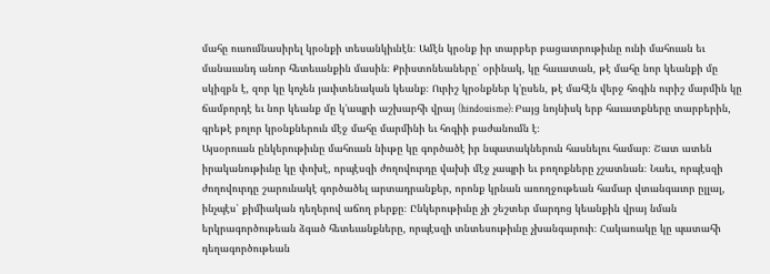մահը ուսումնասիրել կրօնքի տեսանկիւնէն։ Ամէն կրօնք իր տարբեր բացատրութիւնը ունի մահուան եւ մանաւանդ անոր հետեւանքին մասին։ Քրիստոնեաները՝ օրինակ, կը հաւատան, թէ մահը նոր կեանքի մը սկիզբն է, զոր կը կոչեն յաւիտենական կեանք։ Ուրիշ կրօնքներ կ’ըսեն, թէ մահէն վերջ հոգին ուրիշ մարմին կը ճամբորդէ եւ նոր կեանք մը կ’ապրի աշխարհի վրայ (hindouisme): Բայց նոյնիսկ երբ հաւատքները տարբերին, գրեթէ բոլոր կրօնքներուն մէջ մահը մարմինի եւ հոգիի բաժանումն է։
Այսօրուան ընկերութիւնը մահուան նիւթը կը գործածէ իր նպատակներուն հասնելու համար։ Շատ ատեն իրականութիւնը կը փոխէ, որպէսզի ժողովուրդը վախի մէջ չապրի եւ բողոքները չշատնան։ Նաեւ, որպէսզի ժողովուրդը շարունակէ գործածել արտադրանքեր, որոնք կրնան առողջութեան համար վտանգաւոր ըլլալ, ինչպէս՝ քիմիական դեղերով աճող բերքը։ Ընկերութիւնը չի շեշտեր մարդոց կեանքին վրայ նման երկրագործութեան ձգած հետեւանքները, որպէսզի տնտեսութիւնը չխանգարուի։ Հակառակը կը պատահի դեղագործութեան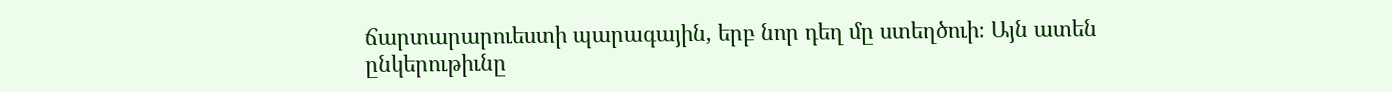ճարտարարուեստի պարագային, երբ նոր դեղ մը ստեղծուի։ Այն ատեն ընկերութիւնը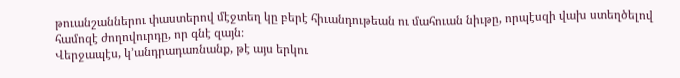թուանշաններու փաստերով մէջտեղ կը բերէ հիւանդութեան ու մահուան նիւթը, որպէսզի վախ ստեղծելով համոզէ ժողովուրդը, որ գնէ զայն։
Վերջապէս, կ’անդրադառնանք, թէ այս երկու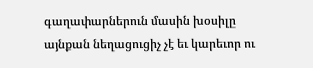գաղափարներուն մասին խօսիլը այնքան նեղացուցիչ չէ եւ կարեւոր ու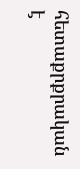հետաքրքրական է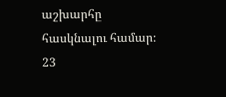աշխարհը հասկնալու համար։
23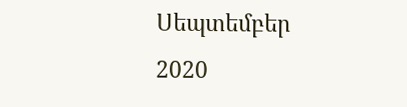Սեպտեմբեր 2020